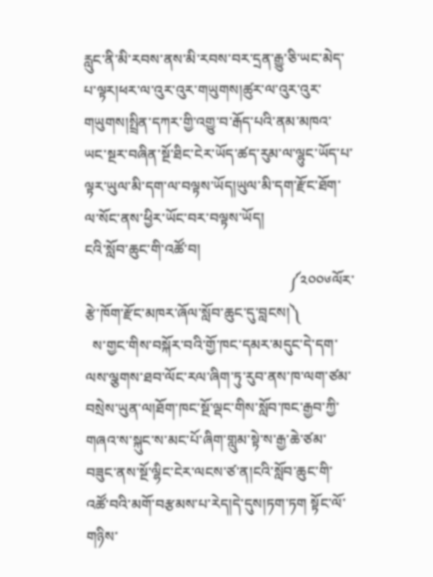རླུང་ནི་མི་རབས་ནས་མི་རབས་བར་དྲན་རྒྱུ་ཅི་ཡང་མེད་པ་ལྟར།ཕར་ལ་འུར་འུར་གཡུགས།ཚུར་ལ་འུར་འུར་གཡུགས།སྤྲིན་དཀར་གྱི་འགྱུ་བ་རྒོད་པའི་ནམ་མཁའ་ཡང་སྔར་བཞིན་སྔོ་ཐིང་ངེར་ཡོད་ཚད་རུམ་ལ་ལྷུང་ཡོད་པ་ལྟར་ཡུལ་མི་དག་ལ་བལྟས་ཡོད།ཡུལ་མི་དག་རྫོང་ཐོག་ལ་སོང་ནས་ཕྱིར་ཡོང་བར་བལྟས་ཡོད།
ངའི་སློབ་ཆུང་གི་འཚོ་བ།
                                                        ༼༢༠༠༦ལོར་རྩེ་ཁོག་རྫོང་མཁར་ཞོལ་སློབ་ཆུང་དུ་བླངས།༽
  ས་གྱང་གིས་བསྐོར་བའི་གྱོ་ཁང་དམར་མདུང་དེ་དག་ལས་ལྕགས་ཐབ་ལོང་རལ་ཞིག་ཏུ་རུབ་ནས་ཁ་ལག་ཙམ་བསྲེས་ཡུན་ལ།ཐོག་ཁང་སྔོ་ལྡང་གིས་སློབ་ཁང་རྒྱབ་ཀྱི་གཞའ་ས་སྐུང་ས་མང་པོ་ཞིག་གླུམ་སྟེ་ས་རྒྱ་ཆེ་ཙམ་བཟུང་ནས་སྔོ་ལྷིང་ངེར་ལངས་ཙ་ན།ངའི་སློབ་ཆུང་གི་འཚོ་བའི་མགོ་བརྩམས་པ་རེད།དེ་དུས།ཏག་ཏག སྟོང་ལོ་གཉིས་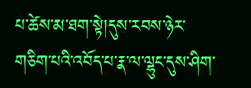པ་ཚེས་མ་ཐག་སྟེ།དུས་རབས་ཉེར་གཅིག་པའི་འབོད་པ་རྣ་ལ་ལྷུང་དུས་ཤིག་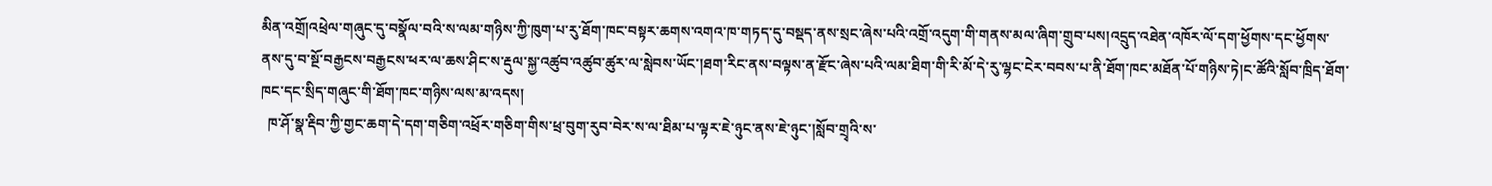མིན་འགྲོ།འཕྲེལ་གཞུང་དུ་བསྣོལ་བའི་ས་ལམ་གཉིས་ཀྱི་ཁུག་པ་རུ་ཐོག་ཁང་བསྟར་ཆགས་འགའ་ཁ་གཏད་དུ་བསྡད་ནས་སྲང་ཞེས་པའི་འགྲོ་འདུག་གི་གནས་མལ་ཞིག་གྲུབ་པས།འདྲུད་འཐེན་འཁོར་ལོ་དག་ཕྱོགས་དང་ཕྱོགས་ནས་དུ་བ་སྔོ་བརྒྱངས་བརྒྱངས་ཕར་ལ་ཆས་ཤིང་ས་རྡུལ་སྐྱ་འཚུབ་འཚུབ་ཚུར་ལ་སླེབས་ཡོང་།ཐག་རིང་ནས་བལྟས་ན་རྫོང་ཞེས་པའི་ལམ་ཐིག་གི་རི་མོ་དེ་རུ་ལྷང་ངེར་བབས་པ་ནི་ཐོག་ཁང་མཐོན་པོ་གཉིས་ཏེ།ང་ཚོའི་སློབ་ཁྲིད་ཐོག་ཁང་དང་སྲིད་གཞུང་གི་ཐོག་ཁང་གཉིས་ལས་མ་འདས།
  ཁ་ཤོ་སྣ་རྡིབ་ཀྱི་གྱང་ཆག་དེ་དག་གཅིག་འཕྲོར་གཅིག་གིས་ཕྲ་བུག་རུབ་བེར་ས་ལ་ཐིམ་པ་ལྟར་ཇེ་ཉུང་ནས་ཇེ་ཉུང་།སློབ་གྲྭའི་ས་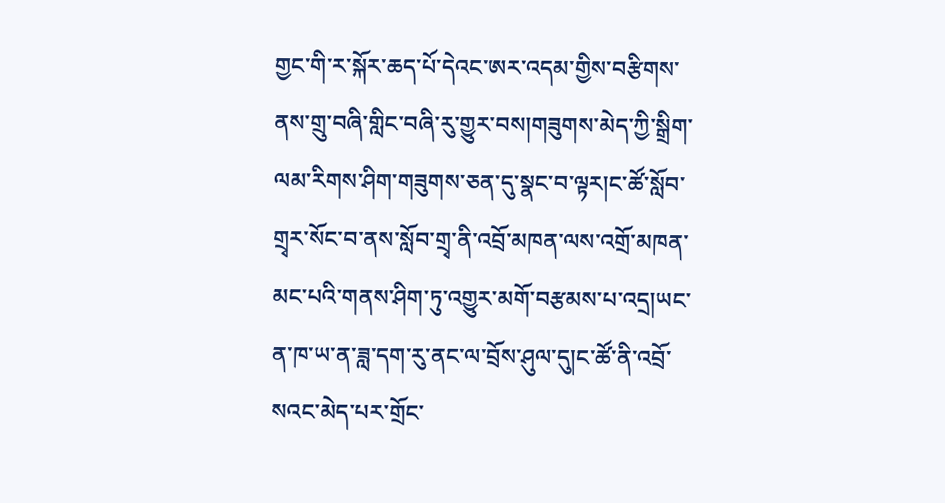གྱང་གི་ར་སྐོར་ཆད་པོ་དེའང་ཨར་འདམ་གྱིས་བརྩིགས་ནས་གྲུ་བཞི་གླིང་བཞི་རུ་གྱུར་བས།གཟུགས་མེད་ཀྱི་སྒྲིག་ལམ་རིགས་ཤིག་གཟུགས་ཅན་དུ་སྣང་བ་ལྟར།ང་ཚོ་སློབ་གྲྭར་སོང་བ་ནས་སློབ་གྲྭ་ནི་འབྲོ་མཁན་ལས་འགྲོ་མཁན་མང་པའི་གནས་ཤིག་ཏུ་འགྱུར་མགོ་བརྩམས་པ་འདྲ།ཡང་ན་ཁ་ཡ་ན་ཟླ་དག་རུ་ནང་ལ་བྲོས་ཤུལ་དུ།ང་ཚོ་ནི་འབྲོ་སའང་མེད་པར་གྲོང་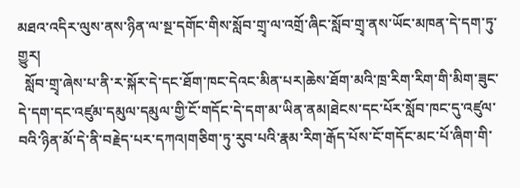མཐའ་འདིར་ལུས་ནས་ཉིན་ལ་སྔ་དགོང་གིས་སློབ་གྲྭ་ལ་འགྲོ་ཞིང་སློབ་གྲྭ་ནས་ཡོང་མཁན་དེ་དག་ཏུ་གྱུར།
  སློབ་གྲྭ་ཞེས་པ་ནི་ར་སྐོར་དེ་དང་ཐོག་ཁང་དེའང་མིན་པར།ཆེས་ཐོག་མའི་ཁྲ་རིག་རིག་གི་མིག་ཟུང་དེ་དག་དང་འཛུམ་དམུལ་དམུལ་གྱི་ངོ་གདོང་དེ་དག་མ་ཡིན་ནམ།ཐེངས་དང་པོར་སློབ་ཁང་དུ་འཛུལ་བའི་ཉིན་མོ་དེ་ནི་བརྗེད་པར་དཀའ།གཅིག་ཏུ་རུབ་པའི་རྣམ་རིག་རྒོད་པོས་ངོ་གདོང་མང་པོ་ཞིག་གི་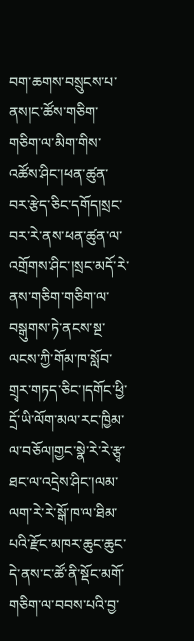བག་ཆགས་བསྲུངས་པ་ནས།ང་ཚོས་གཅིག་གཅིག་ལ་མིག་གིས་འཚོས་ཤིང་།ཕན་ཚུན་བར་རྩེད་ཅིང་དགོད།སྲང་བར་རེ་ནས་ཕན་ཚུན་ལ་འགྲོགས་ཤིང་།སྲང་མདོ་རེ་ནས་གཅིག་གཅིག་ལ་བསྒུགས་ཏེ་ནངས་སྔ་ལངས་ཀྱི་གོམ་ཁ་སློབ་གྲྭར་གཏད་ཅིང་།དགོང་ཕྱི་དྲོ་ཡི་ལོག་མལ་རང་ཁྱིམ་ལ་བཅོལ།གྱང་སྣེ་རེ་རེ་རྩྭ་ཐང་ལ་འདྲེས་ཤིང་།ལམ་ལག་རེ་རེ་སྒོ་ཁ་ལ་ཐིམ་པའི་རྫོང་མཁར་ཆུང་ཆུང་དེ་ནས་ང་ཚོ་ནི་སྡོང་མགོ་གཅིག་ལ་བབས་པའི་བྱ་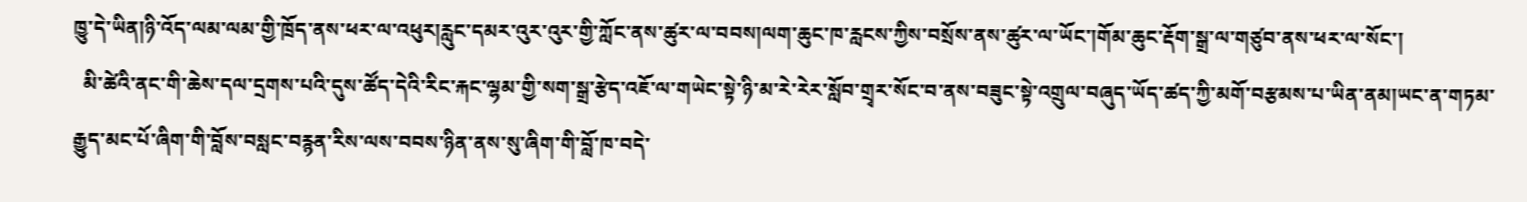ཁྱུ་དེ་ཡིན།ཉི་འོད་ལམ་ལམ་གྱི་ཁྲོད་ནས་ཕར་ལ་འཕུར།རླུང་དམར་འུར་འུར་གྱི་ཀློང་ནས་ཚུར་ལ་བབས།ལག་ཆུང་ཁ་རླངས་ཀྱིས་བསྲོས་ནས་ཚུར་ལ་ཡོང་།གོམ་ཆུང་རྡོག་སྒྲ་ལ་གཙུབ་ནས་ཕར་ལ་སོང་།
  མི་ཚེའི་ནང་གི་ཆེས་དལ་དྲགས་པའི་དུས་ཚོད་དེའི་རིང་རྐང་ལྷམ་གྱི་སག་སྒྲ་རྩེད་འཇོ་ལ་གཡེང་སྟེ་ཉི་མ་རེ་རེར་སློབ་གྲྭར་སོང་བ་ནས་བཟུང་སྟེ་འགྲུལ་བཞུད་ཡོད་ཚད་ཀྱི་མགོ་བརྩམས་པ་ཡིན་ནམ།ཡང་ན་གཏམ་རྒྱུད་མང་པོ་ཞིག་གི་བློས་བསླང་བརྙན་རིས་ལས་བབས་ཉིན་ནས་སུ་ཞིག་གི་བློ་ཁ་བདེ་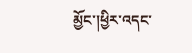མྱོང་།ཕྱིར་འདང་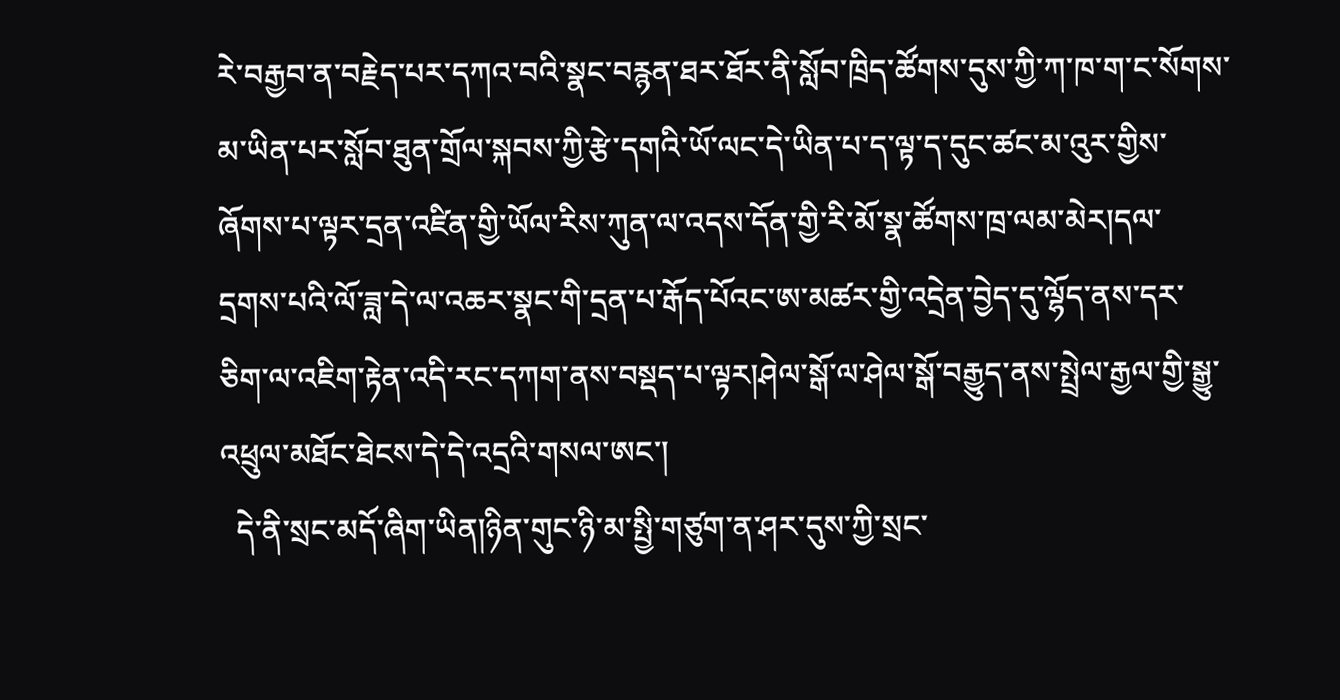རེ་བརྒྱབ་ན་བརྗེད་པར་དཀའ་བའི་སྣང་བརྙན་ཐར་ཐོར་ནི་སློབ་ཁྲིད་ཚོགས་དུས་ཀྱི་ཀ་ཁ་ག་ང་སོགས་མ་ཡིན་པར་སློབ་ཐུན་གྲོལ་སྐབས་ཀྱི་རྩེ་དགའི་ཡོ་ལང་དེ་ཡིན་པ་ད་ལྟ་ད་དུང་ཚང་མ་འུར་གྱིས་ཞོགས་པ་ལྟར་དྲན་འཛིན་གྱི་ཡོལ་རིས་ཀུན་ལ་འདས་དོན་གྱི་རི་མོ་སྣ་ཚོགས་ཁྲ་ལམ་མེར།དལ་དྲགས་པའི་ལོ་ཟླ་དེ་ལ་འཆར་སྣང་གི་དྲན་པ་རྒོད་པོའང་ཨ་མཚར་གྱི་འདྲེན་བྱེད་དུ་ལྷོད་ནས་དར་ཅིག་ལ་འཇིག་རྟེན་འདི་རང་དཀག་ནས་བསྡད་པ་ལྟར།ཤེལ་སྒོ་ལ་ཤེལ་སྒོ་བརྒྱུད་ནས་སྤྲེལ་རྒྱལ་གྱི་སྒྱུ་འཕྲུལ་མཐོང་ཐེངས་དེ་དེ་འདྲའི་གསལ་ཨང་།
  དེ་ནི་སྲང་མདོ་ཞིག་ཡིན།ཉིན་གུང་ཉི་མ་སྤྱི་གཙུག་ན་ཤར་དུས་ཀྱི་སྲང་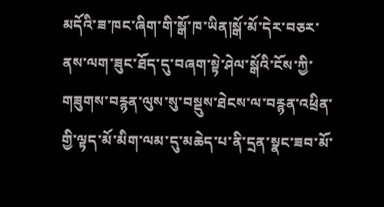མདོའི་ཟ་ཁང་ཞིག་གི་སྒོ་ཁ་ཡིན།སྒོ་མོ་དེར་བཅར་ནས་ལག་ཟུང་ཐོད་དུ་བཞག་སྟེ་ཤེལ་སྒོའི་ངོས་ཀྱི་གཟུགས་བརྙན་ལུས་སུ་བསྡུས་ཐེངས་ལ་བརྙན་འཕྲིན་གྱི་ལྟད་མོ་མིག་ལམ་དུ་མཆེད་པ་ནི་དྲན་སྣང་ཟབ་མོ་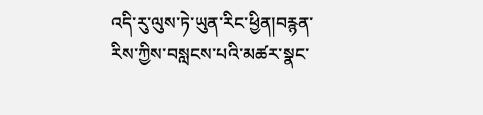འདི་རུ་ལུས་ཏེ་ཡུན་རིང་ཕྱིན།བརྙན་རིས་ཀྱིས་བསླངས་པའི་མཚར་སྣང་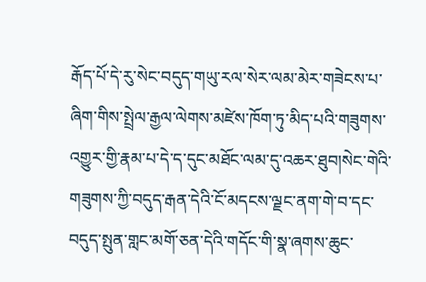རྒོད་པོ་དེ་རུ་སེང་བདུད་གཡུ་རལ་སེར་ལམ་མེར་གཟེངས་པ་ཞིག་གིས་སྤྲེལ་རྒྱལ་ལེགས་མཛེས་ཁོག་ཏུ་མིད་པའི་གཟུགས་འགྱུར་གྱི་རྣམ་པ་དེ་ད་དུང་མཐོང་ལམ་དུ་འཆར་ཐུབ།སེང་གེའི་གཟུགས་ཀྱི་བདུད་རྒན་དེའི་ངོ་མདངས་ལྗང་ནག་གེ་བ་དང་བདུད་སྤུན་གླང་མགོ་ཅན་དེའི་གདོང་གི་སྣ་ཞགས་ཆུང་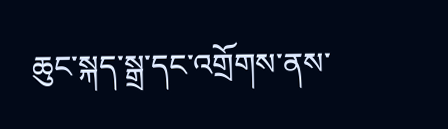ཆུང་སྐད་སྒྲ་དང་འགྲོགས་ནས་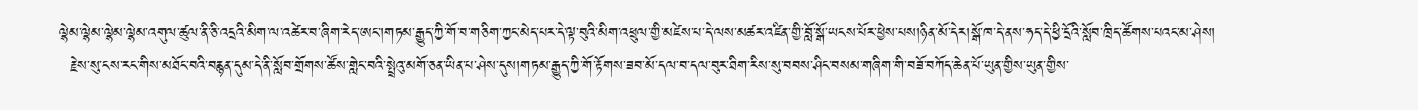ལྷེམ་ལྷེམ་ལྷེམ་ལྷེམ་འགུལ་ཚུལ་ནི་ཅི་འདྲའི་མིག་ལ་འཚེར་བ་ཞིག་རེད་ཨང་།གཏམ་རྒྱུད་ཀྱི་གོ་བ་གཅིག་ཀྱང་མེད་པར་དེ་ལྟ་བུའི་མིག་འཕྲུལ་གྱི་མཛེས་པ་དེ་ལས་མཚར་འཛིན་གྱི་བློ་སྒོ་ཡངས་པོར་ཕྱེས་པས།ཉིན་མོ་དེར།སྒོ་ཁ་དེ་ནས་ཧད་དེ་ཕྱི་དྲོའི་སློབ་ཁྲིད་ཚོགས་པའང་མ་ཤེས།
  རྗེས་སུ་ངས་རང་གིས་མཐོང་བའི་བརྙན་དུམ་དེ་ནི་སློབ་གྲོགས་ཚོས་གླེང་བའི་སྤྲེའུ་མགོ་ཅན་ཡིན་པ་ཤེས་དུས།གཏམ་རྒྱུད་ཀྱི་གོ་རྟོགས་ཟབ་མོ་དལ་བ་དལ་བུར་ཐིག་རིས་སུ་བབས་ཤིང་བསམ་གཞིག་གི་བཟོ་བཀོད་ཆེན་པོ་ཡུན་གྱིས་ཡུན་གྱིས་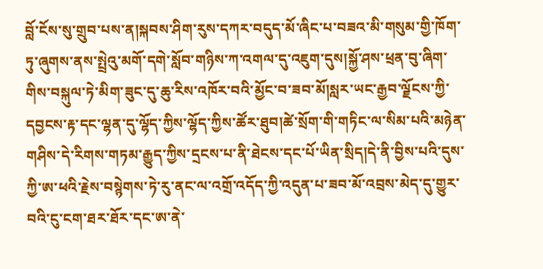བློ་ངོས་སུ་གྲུབ་པས་ན།སྐབས་ཤིག་རུས་དཀར་བདུད་མོ་ཞིང་པ་བཟའ་མི་གསུམ་གྱི་ཁོག་ཏུ་ཞུགས་ནས་སྤྲེའུ་མགོ་དགེ་སློབ་གཉིས་ཀ་འགལ་དུ་འཇུག་དུས།སྐྱོ་ཤས་ཕྲན་བུ་ཞིག་གིས་བསྐུལ་ཏེ་མིག་ཟུང་དུ་ཆུ་རིས་འཁོར་བའི་མྱོང་བ་ཟབ་མོ།སླར་ཡང་རྒྱབ་ལྗོངས་ཀྱི་དབྱངས་རྟ་དང་ལྷན་དུ་ལྷོད་ཀྱིས་ལྷོད་ཀྱིས་ཚོར་ཐུབ།ཚེ་སྲོག་གི་གཏིང་ལ་སིམ་པའི་མཉེན་གཤིས་དེ་རིགས་གཏམ་རྒྱུད་ཀྱིས་དྲངས་པ་ནི་ཐེངས་དང་པོ་ཡིན་སྲིད།དེ་ནི་བྱིས་པའི་དུས་ཀྱི་ཨ་ཕའི་རྗེས་བསྙེགས་ཏེ་རུ་ནང་ལ་འགྲོ་འདོད་ཀྱི་འདུན་པ་ཟབ་མོ་འབྲས་མེད་དུ་གྱུར་བའི་ངུ་ངག་ཐར་ཐོར་དང་ཨ་ནེ་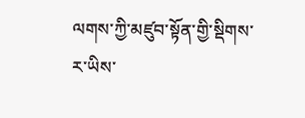ལགས་ཀྱི་མཛུབ་སྟོན་གྱི་སྡིགས་ར་ཡིས་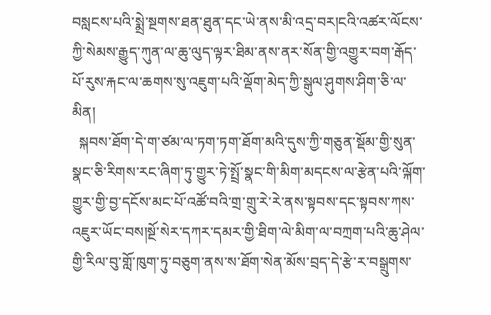བསླངས་པའི་སྨྲེ་སྔགས་ཐན་ཐུན་དང་ཡེ་ནས་མི་འདྲ་བར།ངའི་འཚར་ལོངས་ཀྱི་སེམས་རྒྱུད་ཀུན་ལ་ཆུ་ལུད་ལྟར་ཐིམ་ནས་ནར་སོན་གྱི་འགྱུར་བག་རྒོད་པོ་རུས་རྐང་ལ་ཆགས་སུ་འཇུག་པའི་ལྡོག་མེད་ཀྱི་སྒུལ་ཤུགས་ཤིག་ཅི་ལ་མིན།
  སྐབས་ཐོག་དེ་ག་ཙམ་ལ་ཏག་ཏག་ཐོག་མའི་དུས་ཀྱི་གཅུན་སྡོམ་གྱི་སུན་སྣང་ཅི་རིགས་རང་ཞིག་ཏུ་གྱུར་ཏེ་སྤྲོ་སྣང་གི་མིག་མདངས་ལ་རྩེན་པའི་ལྐོག་གྱུར་གྱི་བྱ་དངོས་མང་པོ་འཚོ་བའི་གྲ་གྲུ་རེ་རེ་ནས་སྟབས་དང་སྟབས་ཀས་འཇུར་ཡོང་བས།སྔོ་སེར་དཀར་དམར་གྱི་ཐིག་ལེ་མིག་ལ་བཀྲག་པའི་ཆུ་ཤེལ་གྱི་རིལ་བུ་གློ་ཁུག་ཏུ་བཅུག་ནས་ས་ཐོག་སེན་མོས་བྲད་དེ་རྩེ་ར་བསྒྲུགས་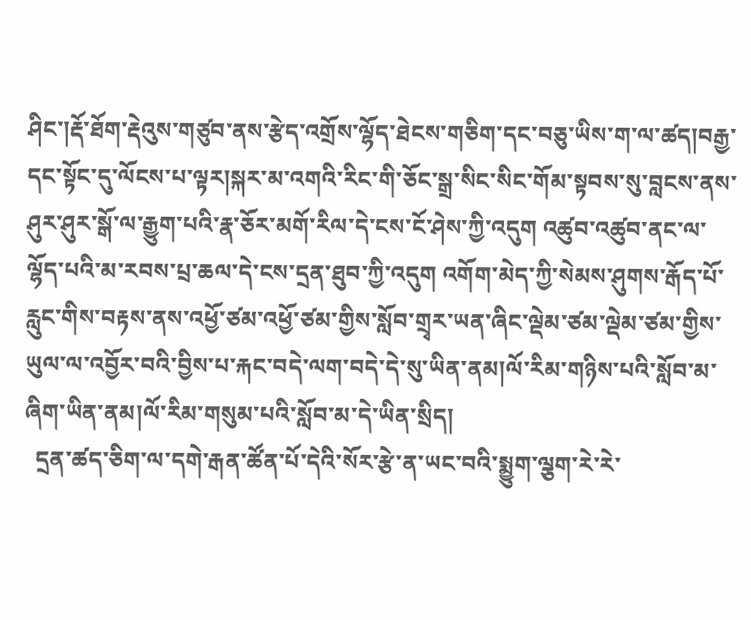ཤིང་།རྡོ་ཐོག་རྡེའུས་གཙུབ་ནས་རྩེད་འགྲོས་ལྷོད་ཐེངས་གཅིག་དང་བཅུ་ཡིས་ག་ལ་ཚད།བརྒྱ་དང་སྟོང་དུ་ལོངས་པ་ལྟར།སྐར་མ་འགའི་རིང་གི་ཅོང་སྒྲ་སིང་སིང་གོམ་སྟབས་སུ་བླངས་ནས་ཤུར་ཤུར་སྒོ་ལ་རྒྱུག་པའི་རྣ་ཅོར་མགོ་རིལ་དེ་ངས་ངོ་ཤེས་ཀྱི་འདུག འཚུབ་འཚུབ་ནང་ལ་ལྷོད་པའི་མ་རབས་པྲ་ཆལ་དེ་ངས་དྲན་ཐུབ་ཀྱི་འདུག འགོག་མེད་ཀྱི་སེམས་ཤུགས་རྒོད་པོ་རླུང་གིས་བརྟས་ནས་འཕྱོ་ཙམ་འཕྱོ་ཙམ་གྱིས་སློབ་གྲྭར་ཡན་ཞིང་ལྡེམ་ཙམ་ལྡེམ་ཙམ་གྱིས་ཡུལ་ལ་འབྱོར་བའི་བྱིས་པ་རྐང་བདེ་ལག་བདེ་དེ་སུ་ཡིན་ནམ།ལོ་རིམ་གཉིས་པའི་སློབ་མ་ཞིག་ཡིན་ནམ།ལོ་རིམ་གསུམ་པའི་སློབ་མ་དེ་ཡིན་སྲིད།
  དྲན་ཚད་ཅིག་ལ་དགེ་རྒན་ཚོན་པོ་དེའི་སོར་རྩེ་ན་ཡང་བའི་སྨྱུག་ལྕག་རེ་རེ་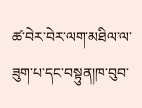ཚ་བེར་བེར་ལག་མཐིལ་ལ་ཟུག་པ་དང་བསྟུན།ཁ་བུབ་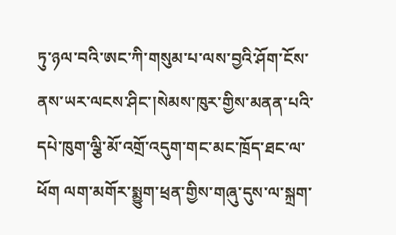ཏུ་ཉལ་བའི་ཨང་ཀི་གསུམ་པ་ལས་བྱའི་ཤོག་ངོས་ནས་ཡར་ལངས་ཤིང་།སེམས་ཁུར་གྱིས་མནན་པའི་དཔེ་ཁུག་ལྕི་མོ་འགྲོ་འདུག་གང་མང་ཁྲོད་ཐང་ལ་ཕོག ལག་མགོར་སྨྱུག་ཕྲན་གྱིས་གཞུ་དུས་ལ་སྐྲག་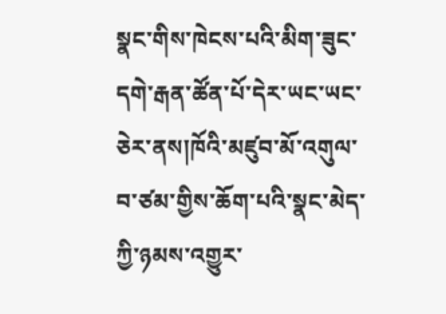སྣང་གིས་ཁེངས་པའི་མིག་ཟུང་དགེ་རྒན་ཚོན་པོ་དེར་ཡང་ཡང་ཅེར་ནས།ཁོའི་མཛུབ་མོ་འགུལ་བ་ཙམ་གྱིས་ཆོག་པའི་སྣང་མེད་ཀྱི་ཉམས་འགྱུར་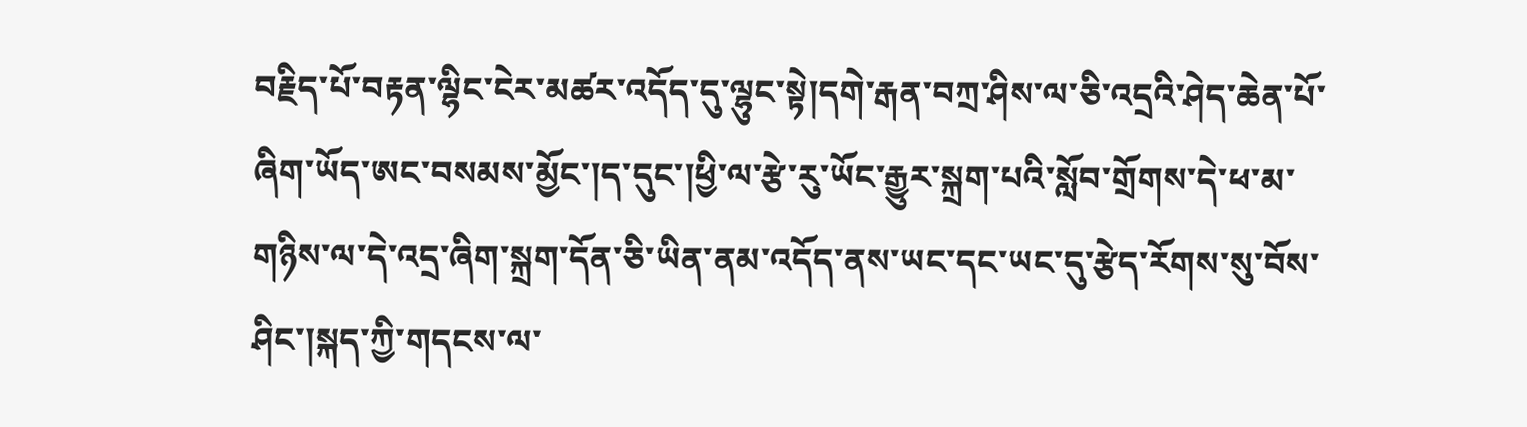བརྗིད་པོ་བརྟན་ལྷིང་ངེར་མཚར་འདོད་དུ་ལྷུང་སྟེ།དགེ་རྒན་བཀྲ་ཤིས་ལ་ཅི་འདྲའི་ཤེད་ཆེན་པོ་ཞིག་ཡོད་ཨང་བསམས་མྱོང་།ད་དུང་།ཕྱི་ལ་རྩེ་རུ་ཡོང་རྒྱུར་སྐྲག་པའི་སློབ་གྲོགས་དེ་ཕ་མ་གཉིས་ལ་དེ་འདྲ་ཞིག་སྐྲག་དོན་ཅི་ཡིན་ནམ་འདོད་ནས་ཡང་དང་ཡང་དུ་རྩེད་རོགས་སུ་བོས་ཤིང་།སྐད་ཀྱི་གདངས་ལ་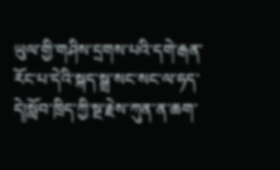ཡུལ་གྱི་གཤིས་དྲགས་པའི་དགེ་རྒན་རོང་པ་དེའི་སྐད་སྒྲ་སང་སང་ལ་ཧད་དེ།སློབ་ཁྲིད་ཀྱི་སྔ་རྗེས་ཀུན་ན་ཆག་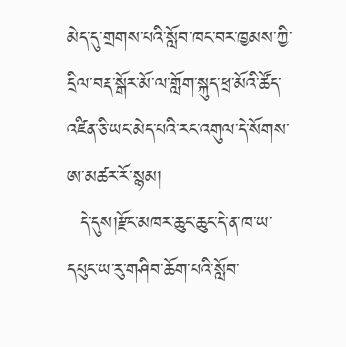མེད་དུ་གྲགས་པའི་སློབ་ཁང་བར་ཁྱམས་ཀྱི་དྲིལ་བརྡ་སྒོར་མོ་ལ་གློག་སྐུད་ཕྲ་མོའི་ཚོད་འཛིན་ཅི་ཡང་མེད་པའི་རང་འགུལ་དེ་སོགས་ཨ་མཚར་རོ་སྙམ།
  དེ་དུས།རྫོང་མཁར་ཆུང་ཆུང་དེ་ན་ཁ་ཡ་དཔུང་ཡ་རུ་གཤིབ་ཆོག་པའི་སློབ་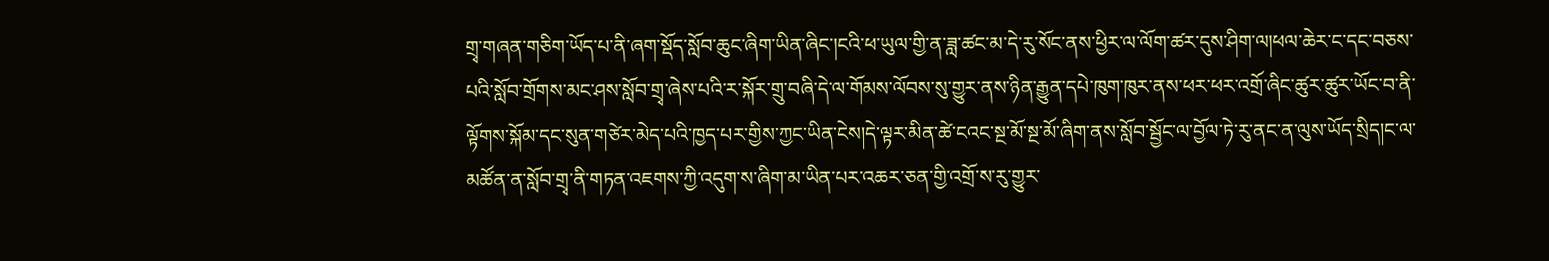གྲྭ་གཞན་གཅིག་ཡོད་པ་ནི་ཞག་སྡོད་སློབ་ཆུང་ཞིག་ཡིན་ཞིང་།ངའི་ཕ་ཡུལ་གྱི་ན་ཟླ་ཚང་མ་དེ་རུ་སོང་ནས་ཕྱིར་ལ་ལོག་ཚར་དུས་ཤིག་ལ།ཕལ་ཆེར་ང་དང་བཅས་པའི་སློབ་གྲོགས་མང་ཤས་སློབ་གྲྭ་ཞེས་པའི་ར་སྐོར་གྲུ་བཞི་དེ་ལ་གོམས་ལོབས་སུ་གྱུར་ནས་ཉིན་རྒྱུན་དཔེ་ཁུག་ཁུར་ནས་ཕར་ཕར་འགྲོ་ཞིང་ཚུར་ཚུར་ཡོང་བ་ནི་ལྟོགས་སྐོམ་དང་སུན་གཙེར་མེད་པའི་ཁྱད་པར་གྱིས་ཀྱང་ཡིན་ངེས།དེ་ལྟར་མིན་ཚེ་ངའང་སྔ་མོ་སྔ་མོ་ཞིག་ནས་སློབ་སྦྱོང་ལ་བྱོལ་ཏེ་རུ་ནང་ན་ལུས་ཡོད་སྲིད།ང་ལ་མཚོན་ན་སློབ་གྲྭ་ནི་གཏན་འཇགས་ཀྱི་འདུག་ས་ཞིག་མ་ཡིན་པར་འཆར་ཅན་གྱི་འགྲོ་ས་རུ་གྱུར་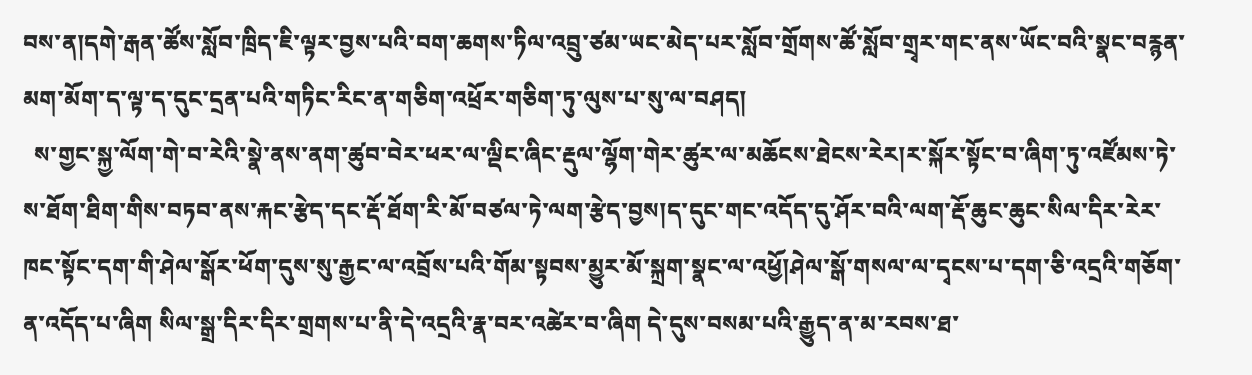བས་ན།དགེ་རྒན་ཚོས་སློབ་ཁྲིད་ཇི་ལྟར་བྱས་པའི་བག་ཆགས་ཏིལ་འབྲུ་ཙམ་ཡང་མེད་པར་སློབ་གྲོགས་ཚོ་སློབ་གྲྭར་གང་ནས་ཡོང་བའི་སྣང་བརྙན་མག་མོག་ད་ལྟ་ད་དུང་དྲན་པའི་གཏིང་རིང་ན་གཅིག་འཕྲོར་གཅིག་ཏུ་ལུས་པ་སུ་ལ་བཤད།
  ས་གྱང་སྐྱ་ལོག་གེ་བ་རེའི་སྣེ་ནས་ནག་ཚུབ་བེར་ཕར་ལ་ལྡིང་ཞིང་རྡུལ་ལྷོག་གེར་ཚུར་ལ་མཆོངས་ཐེངས་རེར།ར་སྐོར་སྟོང་བ་ཞིག་ཏུ་འཛོམས་ཏེ་ས་ཐོག་ཐིག་གིས་བཏབ་ནས་རྐང་རྩེད་དང་རྡོ་ཐོག་རི་མོ་བཙལ་ཏེ་ལག་རྩེད་བྱས།ད་དུང་གང་འདོད་དུ་ཤོར་བའི་ལག་རྡོ་ཆུང་ཆུང་སིལ་དིར་རེར་ཁང་སྟོང་དག་གི་ཤེལ་སྒོར་ཕོག་དུས་སུ་རྒྱང་ལ་འབྲོས་པའི་གོམ་སྟབས་མྱུར་མོ་སྐྲག་སྣང་ལ་འཕྱོ།ཤེལ་སྒོ་གསལ་ལ་དྭངས་པ་དག་ཅི་འདྲའི་གཅོག་ན་འདོད་པ་ཞིག སིལ་སྒྲ་དིར་དིར་གྲགས་པ་ནི་དེ་འདྲའི་རྣ་བར་འཚེར་བ་ཞིག དེ་དུས་བསམ་པའི་རྒྱུད་ན་མ་རབས་ཐ་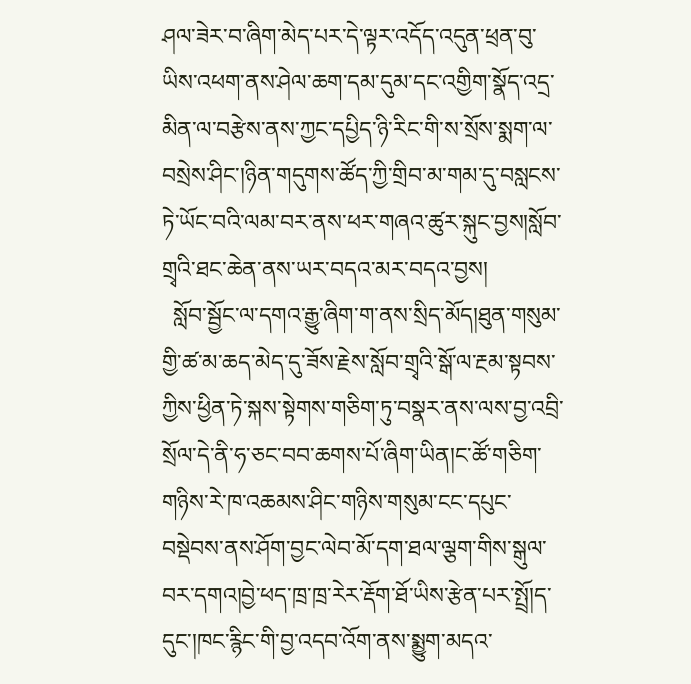ཤལ་ཟེར་བ་ཞིག་མེད་པར་དེ་ལྟར་འདོད་འདུན་ཕྲན་བུ་ཡིས་འཕག་ནས་ཤེལ་ཆག་དམ་དུམ་དང་འགྱིག་སྣོད་འདྲ་མིན་ལ་བརྩེས་ནས་ཀྱང་དཔྱིད་ཉི་རིང་གི་ས་སྲོས་སྨག་ལ་བསྲེས་ཤིང་།ཉིན་གདུགས་ཚོད་ཀྱི་གྲིབ་མ་གམ་དུ་བསླངས་ཏེ་ཡོང་བའི་ལམ་བར་ནས་ཕར་གཞའ་ཚུར་སྐུང་བྱས།སློབ་གྲྭའི་ཐང་ཆེན་ནས་ཡར་བདའ་མར་བདའ་བྱས།
  སློབ་སྦྱོང་ལ་དགའ་རྒྱུ་ཞིག་ག་ནས་སྲིད་མོད།ཐུན་གསུམ་གྱི་ཚ་མ་ཆད་མེད་དུ་ཟོས་རྗེས་སློབ་གྲྭའི་སྒོ་ལ་རྔམ་སྟབས་ཀྱིས་ཕྱིན་ཏེ་སྐས་སྟེགས་གཅིག་ཏུ་བསྣར་ནས་ལས་བྱ་འབྲི་སྲོལ་དེ་ནི་ཧ་ཅང་བབ་ཆགས་པོ་ཞིག་ཡིན།ང་ཚོ་གཅིག་གཉིས་རེ་ཁ་འཆམས་ཤིང་གཉིས་གསུམ་ངང་དཔུང་བསྡེབས་ནས་ཤོག་བྱང་ལེབ་མོ་དག་ཐལ་ལྕག་གིས་སྒུལ་བར་དགའ།བྱེ་ཕད་ཁྲ་ཁྲ་རེར་རྡོག་ཐོ་ཡིས་རྩེན་པར་སྤྲོ།ད་དུང་།ཁང་རྙིང་གི་བྱ་འདབ་འོག་ནས་སྨྱུག་མདའ་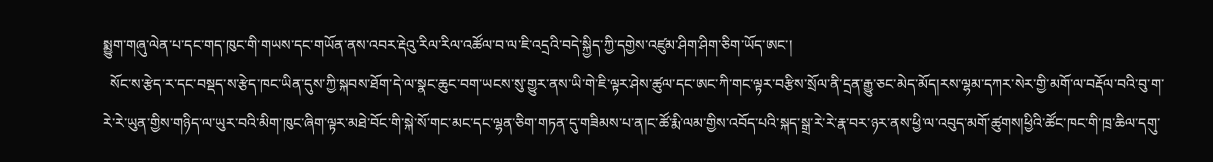སྨྱུག་གཞུ་ལེན་པ་དང་གད་ཁུང་གི་གཡས་དང་གཡོན་ནས་འབར་རྡེའུ་རིལ་རིལ་འཚོལ་བ་ལ་ཇི་འདྲའི་བདེ་སྐྱིད་ཀྱི་དགྱེས་འཛུམ་ཤིག་ཤིག་ཅིག་ཡོད་ཨང་།
  སོང་ས་རྩེད་ར་དང་བསྡད་ས་རྩེད་ཁང་ཡིན་དུས་ཀྱི་སྐབས་ཐོག་དེ་ལ་སྣང་ཆུང་བག་ཡངས་སུ་གྱུར་ནས་ཡི་གེ་ཇི་ལྟར་ཤེས་ཚུལ་དང་ཨང་ཀི་གང་ལྟར་བརྩིས་སྲོལ་ནི་དྲན་རྒྱུ་ཅང་མེད་མོད།རས་ལྷམ་དཀར་སེར་གྱི་མགོ་ལ་བརྡོལ་བའི་བུ་ག་རེ་རེ་ཡུན་གྱིས་གཉིད་ལ་ཡུར་བའི་མིག་ཁུང་ཞིག་ལྟར་མཐེ་བོང་གི་སྐེ་སོ་གང་མང་དང་ལྷན་ཅིག་གཏན་དུ་གཟིམས་པ་ན།ང་ཚོ་རྨི་ལམ་གྱིས་འབོད་པའི་སྐད་སྒྲ་རེ་རེ་རྣ་བར་ཉར་ནས་ཕྱི་ལ་འབུད་མགོ་ཚུགས།ཕྱིའི་ཚོང་ཁང་གི་ཁྲ་ཆིལ་དགུ་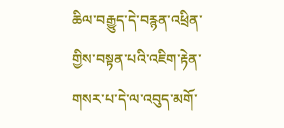ཆིལ་བརྒྱུད་དེ་བརྙན་འཕྲིན་གྱིས་བསྟན་པའི་འཇིག་རྟེན་གསར་པ་དེ་ལ་འབུད་མགོ་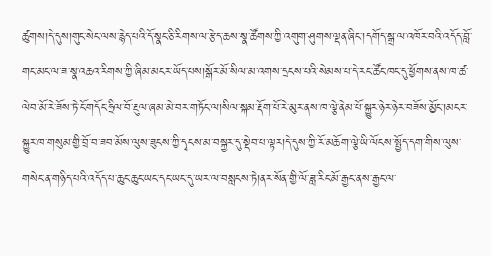ཚུགས།དེ་དུས།གུང་སེང་ལས་རྙེད་པའི་དོ་སྣང་ཅི་རིགས་ལ་རྩེད་ཆས་སྣ་ཚོགས་ཀྱི་འགུག་ཤུགས་ལྡན་ཞིང་།དགོད་སྒྲ་ལ་འཁོར་བའི་འདོད་བློ་གང་མང་ལ་ཟ་སྣ་འཆའ་རིགས་ཀྱི་ཞིམ་མངར་ཡོད་པས།སྒོར་མོ་སིལ་མ་འགས་དྲངས་པའི་སེམས་པ་དེ་རང་ཚོང་ཁང་དུ་ཕྱོགས་ནས་ཁ་ཚ་ལེབ་མོ་རེ་ཟོས་ཏེ་ངོ་གདོང་ཧྲིལ་བོ་རྔུལ་ཞམ་མེ་བར་གཏོང་ལ།སིལ་སྐམ་རྡོག་པོ་རེ་མུར་ནས་ཁ་ལྕེ་ནེམ་པོ་སྐྱུར་ཉེར་ཉེར་བཟོས་མྱོང་།མངར་སྐྱུར་ཁ་གསུམ་གྱི་བྲོ་བ་ཟབ་མོས་ལུས་ཟུངས་ཀྱི་དྭངས་མ་བསྐྱར་དུ་སྡེབ་པ་ལྟར།དེ་དུས་ཀྱི་རོ་མཆོག་ལྕེ་ཡི་ལོངས་སྤྱོད་དག་གིས་ལུས་གསེང་ན་གཉིད་པའི་འདོད་པ་ཆུང་ཆུང་ཡང་དང་ཡང་དུ་ཡར་ལ་བསླངས་ཏེ།ནར་སོན་གྱི་ལོ་ཟླ་རིང་མོ་རྒྱང་ནས་རྒྱང་ལ་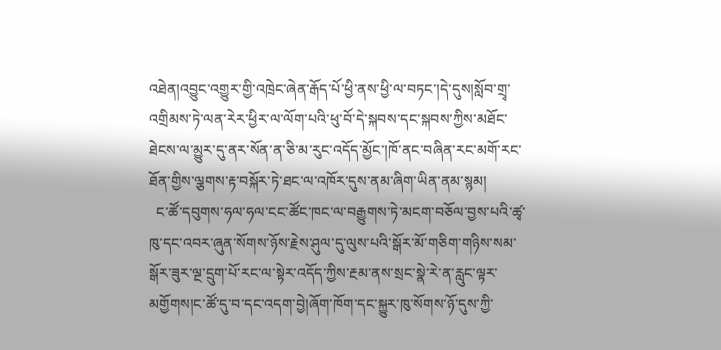འཐེན།འབྱུང་འགྱུར་གྱི་འཁྲེང་ཞེན་རྒོད་པོ་ཕྱི་ནས་ཕྱི་ལ་བཏང་།དེ་དུས།སློབ་གྲྭ་འགྲིམས་ཏེ་ལན་རེར་ཕྱིར་ལ་ལོག་པའི་ཕུ་བོ་དེ་སྐབས་དང་སྐབས་ཀྱིས་མཐོང་ཐེངས་ལ་མྱུར་དུ་ནར་སོན་ན་ཅི་མ་རུང་འདོད་མྱོང་།ཁོ་ནང་བཞིན་རང་མགོ་རང་ཐོན་གྱིས་ལྕགས་རྟ་བསྐོར་ཏེ་ཐང་ལ་འཁོར་དུས་ནམ་ཞིག་ཡིན་ནམ་སྙམ།
  ང་ཚོ་དབུགས་ཧལ་ཧལ་ངང་ཚོང་ཁང་ལ་བརྒྱུགས་ཏེ་མངག་བཅོལ་བྱས་པའི་ཚྭ་ཁུ་དང་འབར་ཞུན་སོགས་ཉོས་རྗེས་ཤུལ་དུ་ལུས་པའི་སྒོར་མོ་གཅིག་གཉིས་སམ་སྒོར་ཟུར་ལྔ་དྲུག་པོ་རང་ལ་སྟེར་འདོད་ཀྱིས་རྔམ་ནས་སྲང་སྣེ་རེ་ན་རླུང་ལྟར་མགྱོགས།ང་ཚོ་དུ་བ་དང་འདག་བྱེ།ཞོག་ཁོག་དང་སྐྱུར་ཁུ་སོགས་ཉོ་དུས་ཀྱི་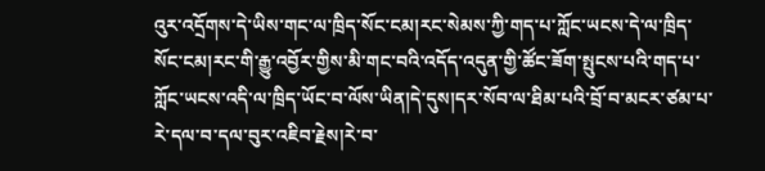འུར་འདྲོགས་དེ་ཡིས་གང་ལ་ཁྲིད་སོང་ངམ།རང་སེམས་ཀྱི་གད་པ་ཀློང་ཡངས་དེ་ལ་ཁྲིད་སོང་ངམ།རང་གི་རྒྱུ་འབྱོར་གྱིས་མི་གང་བའི་འདོད་འདུན་གྱི་ཚོང་ཟོག་སྤུངས་པའི་གད་པ་ཀློང་ཡངས་འདི་ལ་ཁྲིད་ཡོང་བ་ལོས་ཡིན།དེ་དུས།དར་སོབ་ལ་ཐིམ་པའི་བྲོ་བ་མངར་ཙམ་པ་རེ་དལ་བ་དལ་བུར་འཇིབ་རྗེས།རེ་བ་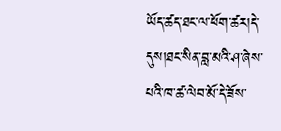ཡོད་ཚད་ཐང་ལ་ཕོག་ཚར།དེ་དུས།ཐང་སིན་བླ་མའི་ཤ་ཞེས་པའི་ཁ་ཚ་ལེབ་མོ་དེ་ཟོས་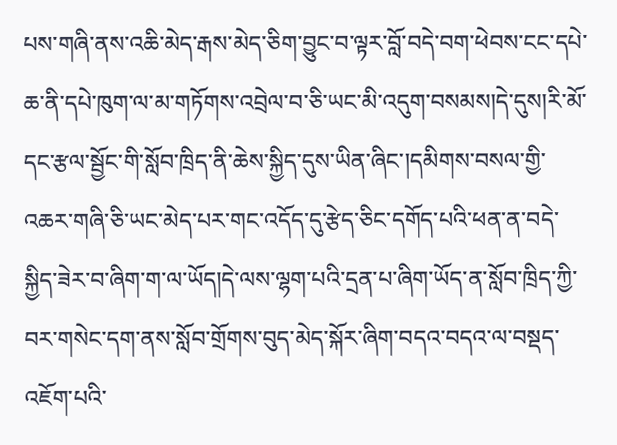པས་གཞི་ནས་འཆི་མེད་རྒས་མེད་ཅིག་བྱུང་བ་ལྟར་བློ་བདེ་བག་ཕེབས་ངང་དཔེ་ཆ་ནི་དཔེ་ཁུག་ལ་མ་གཏོགས་འབྲེལ་བ་ཅི་ཡང་མི་འདུག་བསམས།དེ་དུས།རི་མོ་དང་རྩལ་སྦྱོང་གི་སློབ་ཁྲིད་ནི་ཆེས་སྐྱིད་དུས་ཡིན་ཞིང་།དམིགས་བསལ་གྱི་འཆར་གཞི་ཅི་ཡང་མེད་པར་གང་འདོད་དུ་རྩེད་ཅིང་དགོད་པའི་ཕན་ན་བདེ་སྐྱིད་ཟེར་བ་ཞིག་ག་ལ་ཡོད།དེ་ལས་ལྷག་པའི་དྲན་པ་ཞིག་ཡོད་ན་སློབ་ཁྲིད་ཀྱི་བར་གསེང་དག་ནས་སློབ་གྲོགས་བུད་མེད་སྐོར་ཞིག་བདའ་བདའ་ལ་བསྡད་འཇོག་པའི་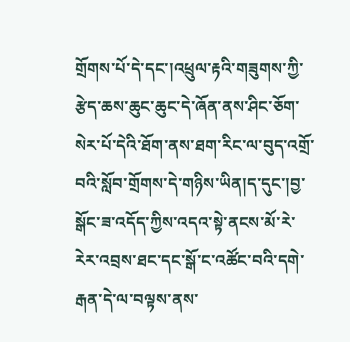གྲོགས་པོ་དེ་དང་།འཕྲུལ་རྟའི་གཟུགས་ཀྱི་རྩེད་ཆས་ཆུང་ཆུང་དེ་ཞོན་ནས་ཤིང་ཅོག་སེར་པོ་དེའི་ཐོག་ནས་ཐག་རིང་ལ་བུད་འགྲོ་བའི་སློབ་གྲོགས་དེ་གཉིས་ཡིན།ད་དུང་།བྱ་སྒོང་ཟ་འདོད་ཀྱིས་འདའ་སྟེ་ནངས་མོ་རེ་རེར་འབྲས་ཐང་དང་སྒོ་ང་འཚོང་བའི་དགེ་རྒན་དེ་ལ་བལྟས་ནས་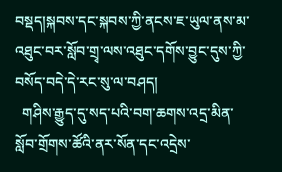བསྡད།སྐབས་དང་སྐབས་ཀྱི་ནངས་ཇ་ཡུལ་ནས་མ་འཐུང་བར་སློབ་གྲྭ་ལས་འཐུང་དགོས་བྱུང་དུས་ཀྱི་བསོད་བདེ་དེ་རང་སུ་ལ་བཤད།
  གཤིས་རྒྱུད་དུ་སད་པའི་བག་ཆགས་འདྲ་མིན་སློབ་གྲོགས་ཚོའི་ནར་སོན་དང་འདྲེས་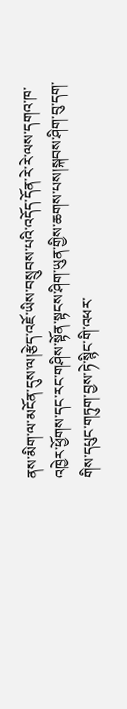ནས་མིག་ལ་མངོན་དུས་ལ།རྩེད་འཇོ་ཡིས་བསྲུབས་པའི་འདོད་དོན་རེ་རེ་ལས་དགའ་ཁ་འཁྱེར་ཕྱོགས་དང་རང་གཤིས་སྟོན་སྟངས་ཤིག་ཡུན་གྱིས་ཆགས་པས།སྐབས་ཤིག་བུ་དག་གིས་དཔུང་གཏུག་བྱས་ཏེ་སྙིང་གི་འཕར་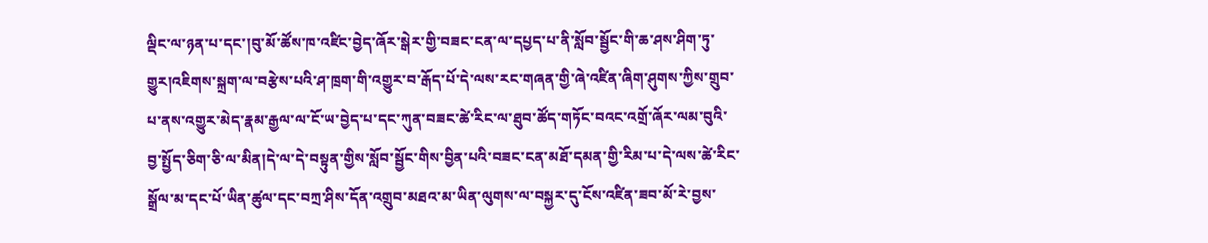ལྡིང་ལ་ཉན་པ་དང་།བུ་མོ་ཚོས་ཁ་འཛིང་བྱེད་ཞོར་སྒེར་གྱི་བཟང་ངན་ལ་དཔྱད་པ་ནི་སློབ་སྦྱོང་གི་ཆ་ཤས་ཤིག་ཏུ་གྱུར།འཇིགས་སྐྲག་ལ་བརྩེས་པའི་ཤ་ཁྲག་གི་འགྱུར་བ་རྒོད་པོ་དེ་ལས་རང་གཞན་གྱི་ཞེ་འཛིན་ཞིག་ཤུགས་ཀྱིས་གྲུབ་པ་ནས་འགྱུར་མེད་རྣམ་རྒྱལ་ལ་ངོ་ཡ་བྱེད་པ་དང་ཀུན་བཟང་ཚེ་རིང་ལ་ཐུབ་ཚོད་གཏོང་བའང་འགྲོ་ཞོར་ལམ་བུའི་བྱ་སྤྱོད་ཅིག་ཅི་ལ་མིན།དེ་ལ་དེ་བསྟུན་གྱིས་སློབ་སྦྱོང་གིས་བྱིན་པའི་བཟང་ངན་མཐོ་དམན་གྱི་རིམ་པ་དེ་ལས་ཚེ་རིང་སྒྲོལ་མ་དང་པོ་ཡིན་ཚུལ་དང་བཀྲ་ཤིས་དོན་འགྲུབ་མཐའ་མ་ཡིན་ལུགས་ལ་བསྐྱར་དུ་ངོས་འཛིན་ཟབ་མོ་རེ་བྱས་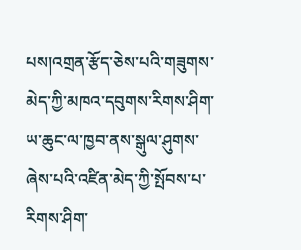པས།འགྲན་རྩོད་ཅེས་པའི་གཟུགས་མེད་ཀྱི་མཁའ་དབུགས་རིགས་ཤིག་ཡ་ཆུང་ལ་ཁྱབ་ནས་སྒུལ་ཤུགས་ཞེས་པའི་འཛིན་མེད་ཀྱི་སྤོབས་པ་རིགས་ཤིག་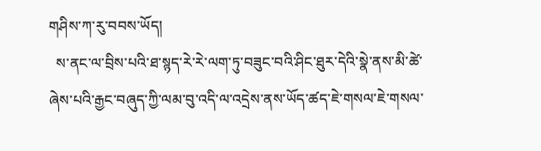གཤིས་ཀ་རུ་བབས་ཡོད།
  ས་ནང་ལ་བྲིས་པའི་ཐ་སྙད་རེ་རེ་ལག་ཏུ་བཟུང་བའི་ཤིང་ཐུར་དེའི་སྣེ་ནས་མི་ཚེ་ཞེས་པའི་རྒྱང་བཞུད་ཀྱི་ལམ་བུ་འདི་ལ་འདྲེས་ནས་ཡོད་ཚད་ཇེ་གསལ་ཇེ་གསལ་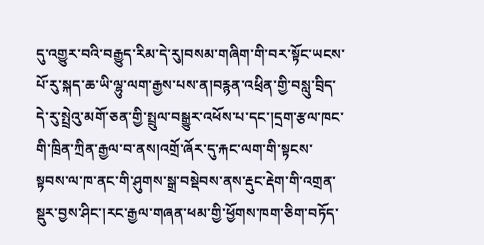དུ་འགྱུར་བའི་བརྒྱུད་རིམ་དེ་རུ།བསམ་གཞིག་གི་བར་སྟོང་ཡངས་པོ་རུ་སྐད་ཆ་ཡི་ལྷུ་ལག་རྒྱས་པས་ན།བརྙན་འཕྲིན་གྱི་བསླུ་བྲིད་དེ་རུ་སྤྲེའུ་མགོ་ཅན་གྱི་སྤྲུལ་བསྒྱུར་འཕོས་པ་དང་།དྲག་རྩལ་ཁང་གི་ཁྲིན་ཀྲིན་རྒྱལ་བ་ནས།འགྲོ་ཞོར་དུ་རྐང་ལག་གི་སྟངས་སྟབས་ལ་ཁ་ནང་གི་ཤུགས་སྒྲ་བསྡེབས་ནས་རྡུང་རྡེག་གི་འགྲན་སྡུར་བྱས་ཤིང་།རང་རྒྱལ་གཞན་ཕམ་གྱི་ཕྱོགས་ཁག་ཅིག་བཏོད་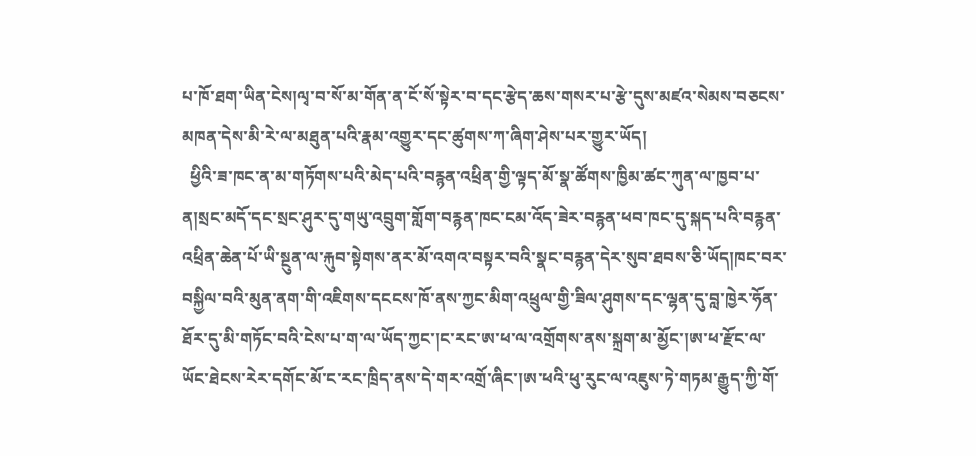པ་ཁོ་ཐག་ཡིན་ངེས།ལྭ་བ་སོ་མ་གོན་ན་ངོ་སོ་སྟེར་བ་དང་རྩེད་ཆས་གསར་པ་རྩེ་དུས་མཛའ་སེམས་བཅངས་མཁན་དེས་མི་རེ་ལ་མཐུན་པའི་རྣམ་འགྱུར་དང་ཚུགས་ཀ་ཞིག་ཤེས་པར་གྱུར་ཡོད།
  ཕྱིའི་ཟ་ཁང་ན་མ་གཏོགས་པའི་མེད་པའི་བརྙན་འཕྲིན་གྱི་ལྟད་མོ་སྣ་ཚོགས་ཁྱིམ་ཚང་ཀུན་ལ་ཁྱབ་པ་ན།སྲང་མདོ་དང་སྲང་ཤུར་དུ་གཡུ་འབྲུག་གློག་བརྙན་ཁང་ངམ་འོད་ཟེར་བརྙན་ཕབ་ཁང་དུ་སྐད་པའི་བརྙན་འཕྲིན་ཆེན་པོ་ཡི་སྔུན་ལ་རྐུབ་སྟེགས་ནར་མོ་འགའ་བསྟར་བའི་སྣང་བརྙན་དེར་སུབ་ཐབས་ཅི་ཡོད།ཁང་བར་བསྐྱིལ་བའི་མུན་ནག་གི་འཇིགས་དངངས་ཁོ་ནས་ཀྱང་མིག་འཕྲུལ་གྱི་ཟིལ་ཤུགས་དང་ལྷན་དུ་བླ་ཁྱེར་ཧོན་ཐོར་དུ་མི་གཏོང་བའི་ངེས་པ་ག་ལ་ཡོད་ཀྱང་།ང་རང་ཨ་ཕ་ལ་འགྲོགས་ནས་སྐྲག་མ་མྱོང་།ཨ་ཕ་རྫོང་ལ་ཡོང་ཐེངས་རེར་དགོང་མོ་ང་རང་ཁྲིད་ནས་དེ་གར་འགྲོ་ཞིང་།ཨ་ཕའི་ཕུ་རུང་ལ་འཇུས་ཏེ་གཏམ་རྒྱུད་ཀྱི་གོ་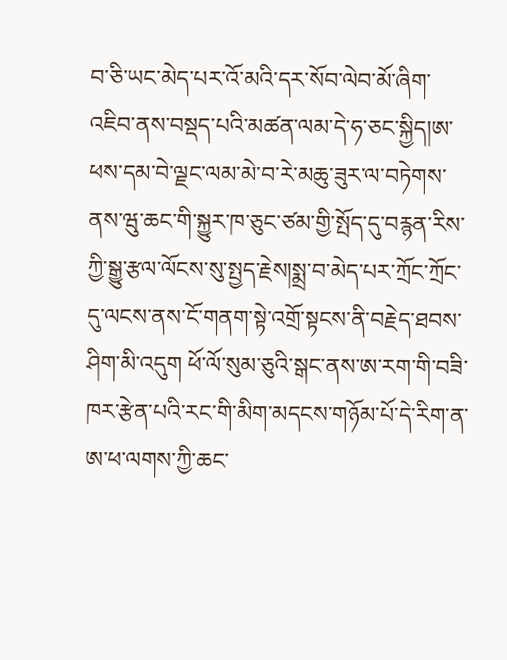བ་ཅི་ཡང་མེད་པར་འོ་མའི་དར་སོབ་ལེབ་མོ་ཞིག་འཇིབ་ནས་བསྡད་པའི་མཚན་ལམ་དེ་ཧ་ཅང་སྐྱིད།ཨ་ཕས་དམ་བེ་ལྗང་ལམ་མེ་བ་རེ་མཆུ་ཟུར་ལ་བཏེགས་ནས་ཝུ་ཆང་གི་སྐྱུར་ཁ་ཅུང་ཙམ་གྱི་སྤོད་དུ་བརྙན་རིས་ཀྱི་སྒྱུ་རྩལ་ལོངས་སུ་སྤྱད་རྗེས།སྨྲ་བ་མེད་པར་ཀྲོང་ཀྲོང་དུ་ལངས་ནས་ངོ་གནག་སྟེ་འགྲོ་སྟངས་ནི་བརྗེད་ཐབས་ཤིག་མི་འདུག ཕོ་ལོ་སུམ་ཅུའི་སྒང་ནས་ཨ་རག་གི་བཟི་ཁར་རྩེན་པའི་རང་གི་མིག་མདངས་གཉོམ་པོ་དེ་རིག་ན་ཨ་ཕ་ལགས་ཀྱི་ཆང་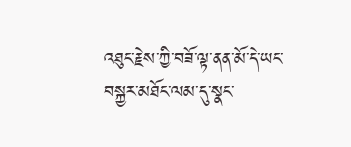འཐུང་རྗེས་ཀྱི་བཟོ་ལྟ་ནན་མོ་དེ་ཡང་བསྐྱར་མཐོང་ལམ་དུ་སྣང་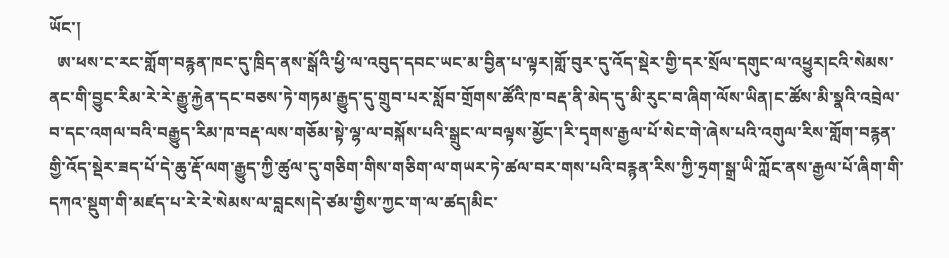ཡོང་།
  ཨ་ཕས་ང་རང་གློག་བརྙན་ཁང་དུ་ཁྲིད་ནས་སྒོའི་ཕྱི་ལ་འབུད་དབང་ཡང་མ་བྱིན་པ་ལྟར།གློ་བུར་དུ་འོད་སྡེར་གྱི་དར་སྲོལ་དགུང་ལ་འཕྱུར།ངའི་སེམས་ནང་གི་བྱུང་རིམ་རེ་རེ་རྒྱུ་རྐྱེན་དང་བཅས་ཏེ་གཏམ་རྒྱུད་དུ་གྲུབ་པར་སློབ་གྲོགས་ཚོའི་ཁ་བརྡ་ནི་མེད་དུ་མི་རུང་བ་ཞིག་ལོས་ཡིན།ང་ཚོས་མི་སྣའི་འབྲེལ་བ་དང་འགལ་བའི་བརྒྱུད་རིམ་ཁ་བརྡ་ལས་གཅོམ་སྟེ་ལྷ་ལ་བསྐོས་པའི་སྒྲུང་ལ་བལྟས་མྱོང་།རི་དྭགས་རྒྱལ་པོ་སེང་གེ་ཞེས་པའི་འགུལ་རིས་གློག་བརྙན་གྱི་འོད་སྡེར་ཟད་པོ་དེ་ཆུ་རྡོ་ལག་རྒྱུད་ཀྱི་ཚུལ་དུ་གཅིག་གིས་གཅིག་ལ་གཡར་ཏེ་ཚལ་བར་གས་པའི་བརྙན་རིས་ཀྱི་ཧྲག་སྒྲ་ཡི་ཀློང་ནས་རྒྱལ་པོ་ཞིག་གི་དཀའ་སྡུག་གི་མཛད་པ་རེ་རེ་སེམས་ལ་བླངས།དེ་ཙམ་གྱིས་ཀྱང་ག་ལ་ཚད།མིང་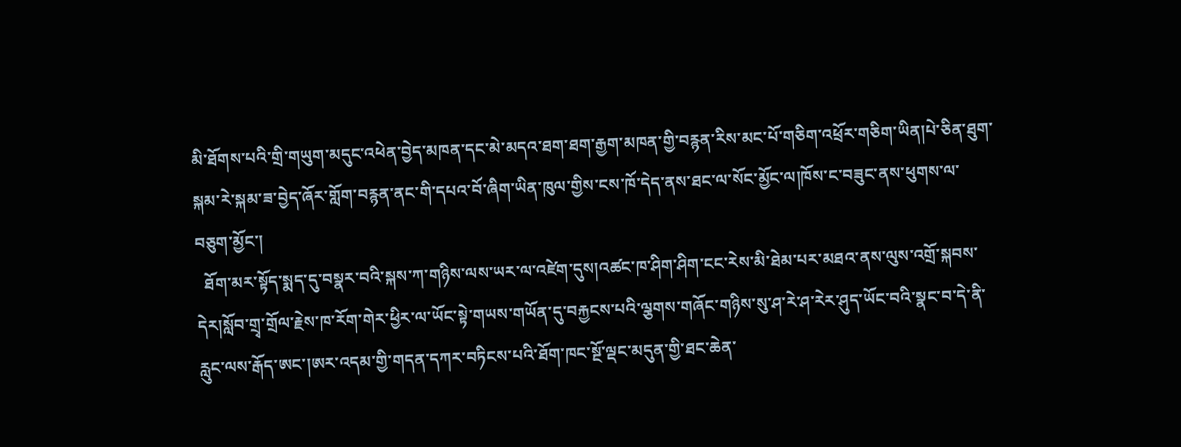མི་ཐོགས་པའི་གྲི་གཡུག་མདུང་འཕེན་བྱེད་མཁན་དང་མེ་མདའ་ཐག་ཐག་རྒྱག་མཁན་གྱི་བརྙན་རིས་མང་པོ་གཅིག་འཕྲོར་གཅིག་ཡིན།པེ་ཅིན་ཐུག་སྐམ་རེ་སྐམ་ཟ་བྱེད་ཞོར་གློག་བརྙན་ནང་གི་དཔའ་བོ་ཞིག་ཡིན་ཁུལ་གྱིས་ངས་ཁོ་དེད་ནས་ཐང་ལ་སོང་མྱོང་ལ།ཁོས་ང་བཟུང་ནས་ཕུགས་ལ་བཅུག་མྱོང་།
  ཐོག་མར་སྟོད་སྨད་དུ་བསྣར་བའི་སྐས་ཀ་གཉིས་ལས་ཡར་ལ་འཛེག་དུས།འཚང་ཁ་ཤིག་ཤིག་ངང་རེས་མི་ཐེམ་པར་མཐའ་ནས་ལུས་འགྲོ་སྐབས་དེར།སློབ་གྲྭ་གྲོལ་རྗེས་ཁ་རོག་གེར་ཕྱིར་ལ་ཡོང་སྟེ་གཡས་གཡོན་དུ་བརྐྱངས་པའི་ལྕགས་གཞོང་གཉིས་སུ་ཤ་རེ་ཤ་རེར་ཤུད་ཡོང་བའི་སྣང་བ་དེ་ནི་རླུང་ལས་རྒོད་ཨང་།ཨར་འདམ་གྱི་གདན་དཀར་བཏིངས་པའི་ཐོག་ཁང་སྔོ་ལྡང་མདུན་གྱི་ཐང་ཆེན་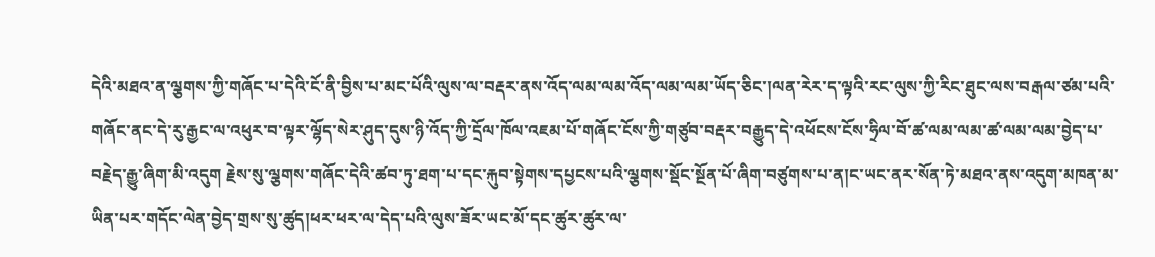དེའི་མཐའ་ན་ལྕགས་ཀྱི་གཞོང་པ་དེའི་ངོ་ནི་བྱིས་པ་མང་པོའི་ལུས་ལ་བརྡར་ནས་འོད་ལམ་ལམ་འོད་ལམ་ལམ་ཡོད་ཅིང་།ལན་རེར་ད་ལྟའི་རང་ལུས་ཀྱི་རིང་ཐུང་ལས་བརྒལ་ཙམ་པའི་གཞོང་ནང་དེ་རུ་རྒྱང་ལ་འཕུར་བ་ལྟར་ལྷོད་སེར་ཤུད་དུས་ཉི་འོད་ཀྱི་དྲོལ་ཁོལ་འཇམ་པོ་གཞོང་ངོས་ཀྱི་གཙུབ་བརྡར་བརྒྱུད་དེ་འཕོངས་ངོས་ཧྲིལ་བོ་ཚ་ལམ་ལམ་ཚ་ལམ་ལམ་བྱེད་པ་བརྗེད་རྒྱུ་ཞིག་མི་འདུག རྗེས་སུ་ལྕགས་གཞོང་དེའི་ཚབ་ཏུ་ཐག་པ་དང་རྐུབ་སྟེགས་དཔྱངས་པའི་ལྕགས་སྡོང་སྔོན་པོ་ཞིག་བཙུགས་པ་ན།ང་ཡང་ནར་སོན་ཏེ་མཐའ་ནས་འདུག་མཁན་མ་ཡིན་པར་གདོང་ལེན་བྱེད་གྲས་སུ་ཚུད།ཕར་ཕར་ལ་དེད་པའི་ལུས་ཟོར་ཡང་མོ་དང་ཚུར་ཚུར་ལ་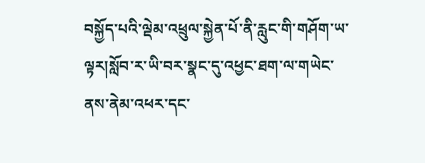བསྐྱོད་པའི་ལྡེམ་འཕྲུལ་སྐྱེན་པོ་ནི་རླུང་གི་གཤོག་ཡ་ལྟར།སློབ་ར་ཡི་བར་སྣང་དུ་འཕྱང་ཐག་ལ་གཡེང་ནས་ནེམ་འཕར་དང་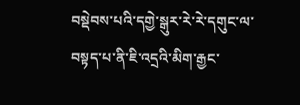བསྡེབས་པའི་དགྱེ་སྒུར་རེ་རེ་དགུང་ལ་བསྟད་པ་ནི་ཇི་འདྲའི་མིག་རྒྱང་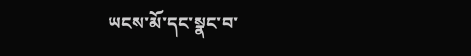ཡངས་མོ་དང་སྣང་བ་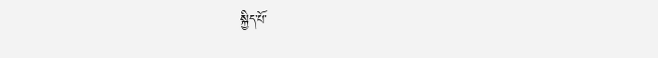སྐྱིད་པོ་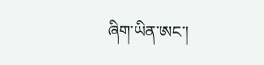ཞིག་ཡིན་ཨང་།